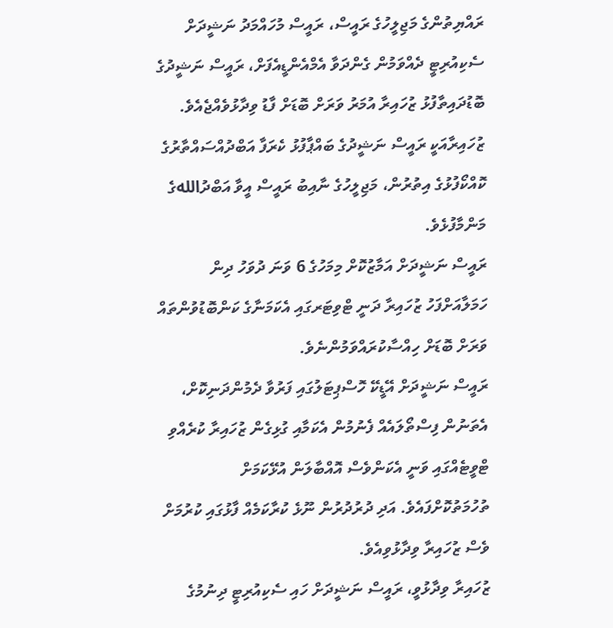ރައްޔިތުންގެ މަޖިލީހުގެ ރައީސް، ރައީސް މުހައްމަދު ނަޝީދަށް ސެކިއުރިޓީ ދެއްވަމުން ގެންދަވާ އެމްއެންޑީއެފަށް، ރައީސް ނަޝީދުގެ ބޮޑުދައިތާފުޅު ޒުހައިރާ އުމަރު ވަރަށް ބޮޑަށް ފާޑު ވިދާޅުވެއްޖެއެވެ.
ޒުހައިރާއަކީ ރައީސް ނަޝީދުގެ ބައްޕާފުޅު ކެރަފާ އަބްދުއްސައްތާރުގެ ކޮއްކޯފުޅުގެ އިތުރުން، މަޖިލީހުގެ ނާއިބު ރައީސް އީވާ އަބްދުاللهގެ މަންމާފުޅެވެ.
ރައީސް ނަޝީދަށް އަމާޒުކޮށް މިމަހުގެ 6 ވަނަ ދުވަހު ދިން ހަމަލާއަށްފަހު ޒުހައިރާ ދަނީ ޓްވިޓަރގައި އެކަމަނާގެ ކަންބޮޑުވުންތައް ވަރަށް ބޮޑަށް ހިއްސާކުރައްވަމުންނެވެ.
ރައީސް ނަޝީދަށް އޭޑީކޭ ހޮސްޕިޓަލުގައި ފަރުވާ ދެމުންދަނިކޮށް، އެތަނުން ފިސްތޯލައެއް ފެނުމުން އެކަމާއި ގުޅިގެން ޒުހައިރާ ކުރެއްވި ޓްވީޓެއްގައި ވަނީ އެކަންވެސް އޮއްބާލަން އުޅޭކަމަށް ތުހުމަތުކޮށްފައެވެ. އަދި ދުރުދުރުން ނޫޅެ ކުރާކަމެއް ފާޅުގައި ކުރުމަށް ވެސް ޒުހައިރާ ވިދާޅުވިއެވެ.
ޒުހައިރާ ވިދާޅުވީ، ރައީސް ނަޝީދަށް ހައި ސެކިއުރިޓީ ދިނުމުގެ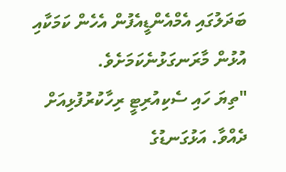ބަދަލުގައި އެމްއެންޑީއެފުން އެހެން ކަމަކާއި އުޅުން މާރަނގަޅުނެކަމަށެވެ.
"ތިޔަ ހައި ސެކިއުރިޓީ ރިހާކުރުފުޅިއަށް ދެއްވާ. އަޅުގަނޑުގެ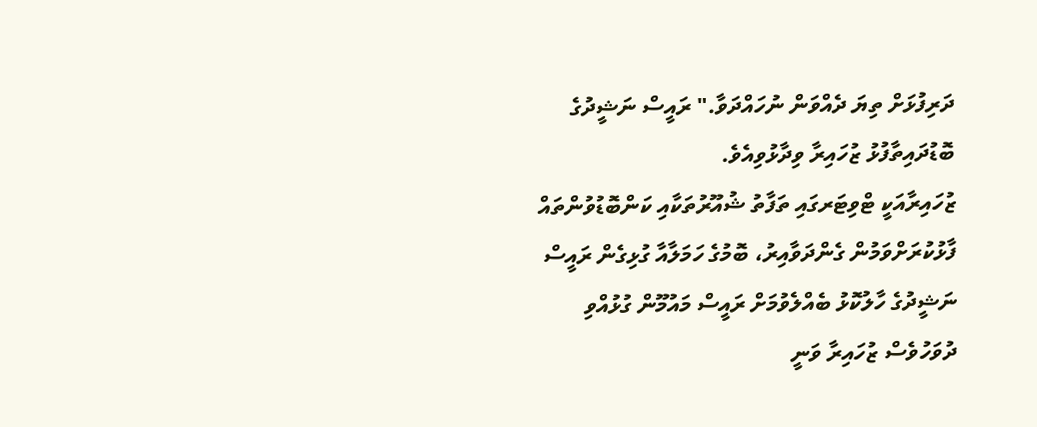ދަރިފުޅަށް ތިޔަ ދެއްވަން ނުހައްދަވާ." ރައީސް ނަޝީދުގެ ބޮޑުދައިތާފުޅު ޒުހައިރާ ވިދާޅުވިއެވެ.
ޒުހައިރާއަކީ ޓްވިޓަރގައި ތަފާތު ޝުއޫރުތަކާއި ކަންބޮޑުވުންތައް ފާޅުކުރަށްވަމުން ގެންދަވާއިރު، ބޮމުގެ ހަމަލާއާ ގުޅިގެން ރައީސް ނަޝީދުގެ ހާލުކޮޅު ބެއްލެވުމަށް ރައީސް މައުމޫން ގުޅުއްވި ދުވަހުވެސް ޒުހައިރާ ވަނީ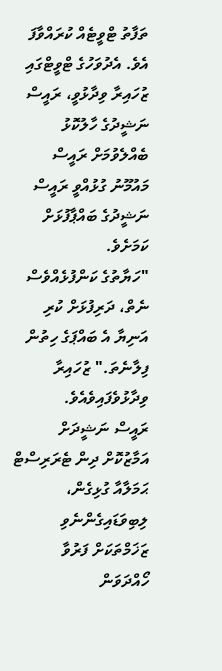ތަފާތު ޓްވީޓެއް ކުރައްވާފަ އެވެ. އެދުވަހުގެ ޓްވީޓްގައި ޒުހައިރާ ވިދާޅުވީ، ރައީސް ނަޝީދުގެ ހާލުކޮޅު ބެއްލެވުމަށް ރައީސް މައުމޫނު ގުޅުއްވީ ރައީސް ނަޝީދުގެ ބައްޕާފުޅަށް ކަމަށެވެ.
"ހަޔާތުގެ ކަންފުޅެއްވެސް ނެތް، ދަރިފުޅަށް ކުރި އަނިޔާ އެ ބައްޕަގެ ހިތުން ފިލާނެތަ." ޒުހައިރާ ވިދާޅުވެފައިވެއެވެ.
ރައީސް ނަޝީދަށް އަމާޒުކޮށް ދިން ޓެރަރިސްޓް ޙަމަލާއާ ގުޅިގެން، ލިބިވަޑައިގެންނެވި ޒަޚަމްތަކަށް ފަރުވާ ހޯއްދަވަން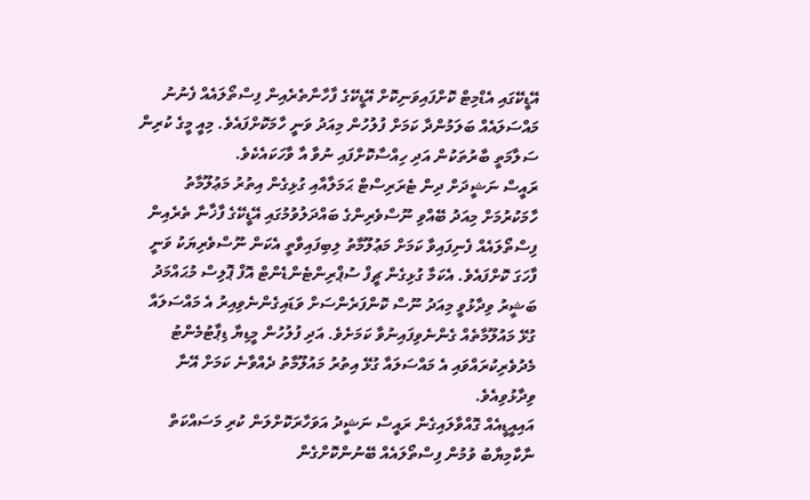އޭޑީކޭގައި އެޑްމިޓް ކޮށްފައިވަނިކޮށް އޭޑީކޭގެ ފާހާނާތެރެއިން ފިސްތޯލައެއް ފެނުނު މައްސަލައެއް ބަލަމުންދާ ކަމަށް ފުލުހުން މިއަދު ވަނީ ހާމަކޮށްފައެވެ. މިއީ މީގެ ކުރިން ސަލާމަތީ ބާރުތަކުން އަދި ހިއްސާކޮށްފައި ނުވާ އާ ވާހަކައެކެވެ.
ރައީސް ނަޝީދަށް ދިން ޓެރަރިސްޓް ޙަމަލާއާއި ގުޅިގެން އިތުރު މަޢުލޫމާތު ހާމަކުރުމަށް މިއަދު ބޭއްވި ނޫސްވެރިންގެ ބައްދަލުވުމުގައި އޭޑީކޭގެ ފާޚާނާ ތެރެއިން ފިސްތޯލައެއް ފެނިފައިވާ ކަމަށް މަޢުލޫމާތު ލިބިފައިވާތީ އެކަން ނޫސްވެރިޔަކު ވަނީ ފާހަގަ ކޮށްފައެވެ. އެކަމާ ގުޅިގެން ޗީފް ސުޕްރިންޓެންޑެންޓް އޮފް ޕޮލިސް މުޙައްމަދު ބަޝީރު ވިދާޅުވީ މިއަދު ނޫސް ކޮންފަރެންސަށް ވަޑައިގެންނެވިއިރު އެ މައްސަލައާ ގުޅޭ މައުލޫމާތެއް ގެންނެވިފައިނުވާ ކަމަށެވެ. އަދި ފުލުހުން މީޑިޔާ ޑިޕާޓުމެންޓު މެދުވެރިކުރައްވައި އެ މައްސަލައާ ގުޅޭ އިތުރު މައުލޫމާތު ދެއްވާނެ ކަމަށް އޭނާ ވިދާޅުވިއެވެ.
އައިއީޑީއެއް ގޮއްވާލައިގެން ރައީސް ނަޝީދު އަވަހާރަކޮށްލަން ކުރި މަސައްކަތް ނާކާމިޔާބު ވުމުން ފިސްތޯލައެއް ބޭނުންކޮށްގެން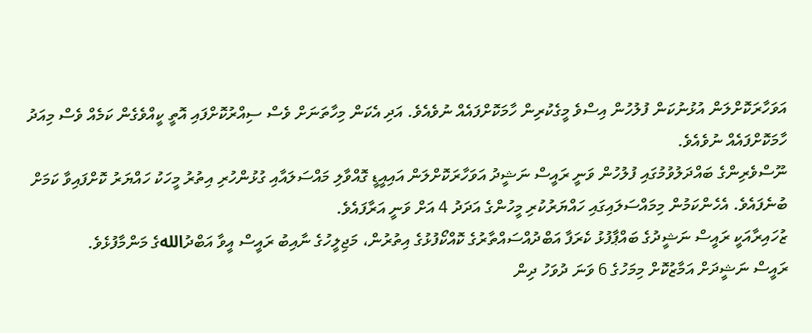އަވަހާރަކޮށްލަން އުޅުނުކަން ފުލުހުން އިސްވެ މީގެކުރިން ހާމަކޮށްފައެއް ނުވެއެވެ. އަދި އެކަން މިހާތަނަށް ވެސް ސިއްރުކޮށްފައި އޮތީ ކީއްވެގެން ކަމެއް ވެސް މިއަދު ހާމަކޮށްފައެއް ނުވެއެވެ.
ނޫސްވެރިންގެ ބައްދަލުވުމުގައި ފުލުހުން ވަނީ ރައީސް ނަޝީދު އަވަހާރަކޮށްލަން އައިއީޑީ ގޮއްވާލި މައްސަލައާއި ގުޅުންހުރި އިތުރު މީހަކު ހައްޔަރު ކޮށްފައިވާ ކަމަށް ބުނެފައެވެ. އެހެންކަމުން މިމައްސަލައިގައި ހައްޔަރުކުރި މީހުންގެ އަދަދު 4 އަށް ވަނީ އަރާފައެވެ.
ޒުހައިރާއަކީ ރައީސް ނަޝީދުގެ ބައްޕާފުޅު ކެރަފާ އަބްދުއްސައްތާރުގެ ކޮއްކޯފުޅުގެ އިތުރުން، މަޖިލީހުގެ ނާއިބު ރައީސް އީވާ އަބްދުاللهގެ މަންމާފުޅެވެ.
ރައީސް ނަޝީދަށް އަމާޒުކޮށް މިމަހުގެ 6 ވަނަ ދުވަހު ދިން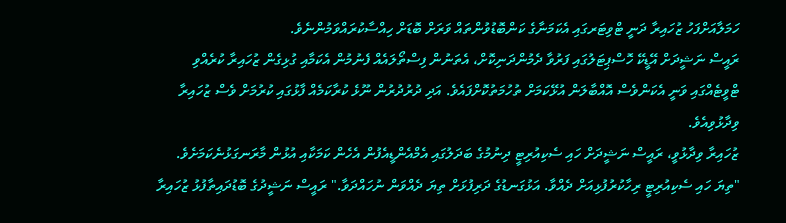ހަމަލާއަށްފަހު ޒުހައިރާ ދަނީ ޓްވިޓަރގައި އެކަމަނާގެ ކަންބޮޑުވުންތައް ވަރަށް ބޮޑަށް ހިއްސާކުރައްވަމުންނެވެ.
ރައީސް ނަޝީދަށް އޭޑީކޭ ހޮސްޕިޓަލުގައި ފަރުވާ ދެމުންދަނިކޮށް، އެތަނުން ފިސްތޯލައެއް ފެނުމުން އެކަމާއި ގުޅިގެން ޒުހައިރާ ކުރެއްވި ޓްވީޓެއްގައި ވަނީ އެކަންވެސް އޮއްބާލަން އުޅޭކަމަށް ތުހުމަތުކޮށްފައެވެ. އަދި ދުރުދުރުން ނޫޅެ ކުރާކަމެއް ފާޅުގައި ކުރުމަށް ވެސް ޒުހައިރާ ވިދާޅުވިއެވެ.
ޒުހައިރާ ވިދާޅުވީ، ރައީސް ނަޝީދަށް ހައި ސެކިއުރިޓީ ދިނުމުގެ ބަދަލުގައި އެމްއެންޑީއެފުން އެހެން ކަމަކާއި އުޅުން މާރަނގަޅުނެކަމަށެވެ.
"ތިޔަ ހައި ސެކިއުރިޓީ ރިހާކުރުފުޅިއަށް ދެއްވާ. އަޅުގަނޑުގެ ދަރިފުޅަށް ތިޔަ ދެއްވަން ނުހައްދަވާ." ރައީސް ނަޝީދުގެ ބޮޑުދައިތާފުޅު ޒުހައިރާ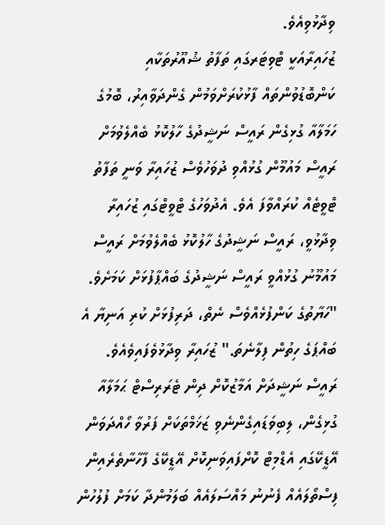ވިދާޅުވިއެވެ.
ޒުހައިރާއަކީ ޓްވިޓަރގައި ތަފާތު ޝުއޫރުތަކާއި ކަންބޮޑުވުންތައް ފާޅުކުރަށްވަމުން ގެންދަވާއިރު، ބޮމުގެ ހަމަލާއާ ގުޅިގެން ރައީސް ނަޝީދުގެ ހާލުކޮޅު ބެއްލެވުމަށް ރައީސް މައުމޫން ގުޅުއްވި ދުވަހުވެސް ޒުހައިރާ ވަނީ ތަފާތު ޓްވީޓެއް ކުރައްވާފަ އެވެ. އެދުވަހުގެ ޓްވީޓްގައި ޒުހައިރާ ވިދާޅުވީ، ރައީސް ނަޝީދުގެ ހާލުކޮޅު ބެއްލެވުމަށް ރައީސް މައުމޫނު ގުޅުއްވީ ރައީސް ނަޝީދުގެ ބައްޕާފުޅަށް ކަމަށެވެ.
"ހަޔާތުގެ ކަންފުޅެއްވެސް ނެތް، ދަރިފުޅަށް ކުރި އަނިޔާ އެ ބައްޕަގެ ހިތުން ފިލާނެތަ." ޒުހައިރާ ވިދާޅުވެފައިވެއެވެ.
ރައީސް ނަޝީދަށް އަމާޒުކޮށް ދިން ޓެރަރިސްޓް ޙަމަލާއާ ގުޅިގެން، ލިބިވަޑައިގެންނެވި ޒަޚަމްތަކަށް ފަރުވާ ހޯއްދަވަން އޭޑީކޭގައި އެޑްމިޓް ކޮށްފައިވަނިކޮށް އޭޑީކޭގެ ފާހާނާތެރެއިން ފިސްތޯލައެއް ފެނުނު މައްސަލައެއް ބަލަމުންދާ ކަމަށް ފުލުހުން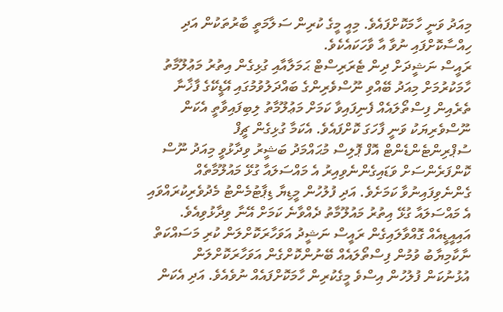މިއަދު ވަނީ ހާމަކޮށްފައެވެ. މިއީ މީގެ ކުރިން ސަލާމަތީ ބާރުތަކުން އަދި ހިއްސާކޮށްފައި ނުވާ އާ ވާހަކައެކެވެ.
ރައީސް ނަޝީދަށް ދިން ޓެރަރިސްޓް ޙަމަލާއާއި ގުޅިގެން އިތުރު މަޢުލޫމާތު ހާމަކުރުމަށް މިއަދު ބޭއްވި ނޫސްވެރިންގެ ބައްދަލުވުމުގައި އޭޑީކޭގެ ފާޚާނާ ތެރެއިން ފިސްތޯލައެއް ފެނިފައިވާ ކަމަށް މަޢުލޫމާތު ލިބިފައިވާތީ އެކަން ނޫސްވެރިޔަކު ވަނީ ފާހަގަ ކޮށްފައެވެ. އެކަމާ ގުޅިގެން ޗީފް ސުޕްރިންޓެންޑެންޓް އޮފް ޕޮލިސް މުޙައްމަދު ބަޝީރު ވިދާޅުވީ މިއަދު ނޫސް ކޮންފަރެންސަށް ވަޑައިގެންނެވިއިރު އެ މައްސަލައާ ގުޅޭ މައުލޫމާތެއް ގެންނެވިފައިނުވާ ކަމަށެވެ. އަދި ފުލުހުން މީޑިޔާ ޑިޕާޓުމެންޓު މެދުވެރިކުރައްވައި އެ މައްސަލައާ ގުޅޭ އިތުރު މައުލޫމާތު ދެއްވާނެ ކަމަށް އޭނާ ވިދާޅުވިއެވެ.
އައިއީޑީއެއް ގޮއްވާލައިގެން ރައީސް ނަޝީދު އަވަހާރަކޮށްލަން ކުރި މަސައްކަތް ނާކާމިޔާބު ވުމުން ފިސްތޯލައެއް ބޭނުންކޮށްގެން އަވަހާރަކޮށްލަން އުޅުނުކަން ފުލުހުން އިސްވެ މީގެކުރިން ހާމަކޮށްފައެއް ނުވެއެވެ. އަދި އެކަން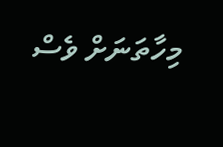މިހާތަނަށް ވެސް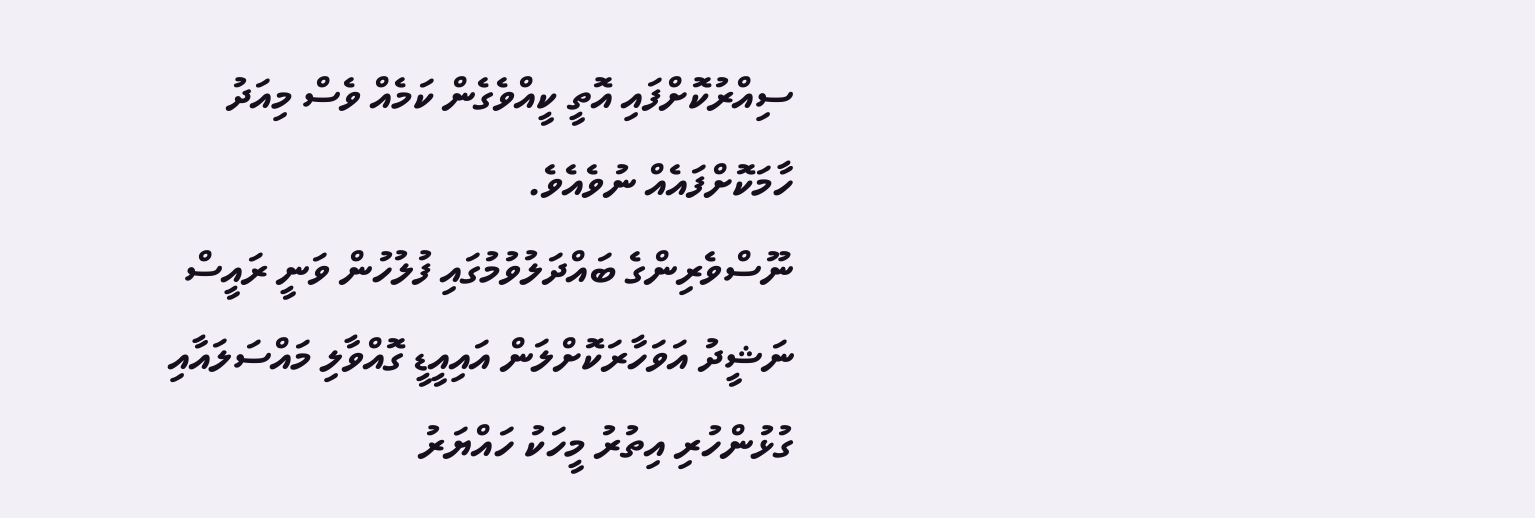ސިއްރުކޮށްފައި އޮތީ ކީއްވެގެން ކަމެއް ވެސް މިއަދު ހާމަކޮށްފައެއް ނުވެއެވެ.
ނޫސްވެރިންގެ ބައްދަލުވުމުގައި ފުލުހުން ވަނީ ރައީސް ނަޝީދު އަވަހާރަކޮށްލަން އައިއީޑީ ގޮއްވާލި މައްސަލައާއި ގުޅުންހުރި އިތުރު މީހަކު ހައްޔަރު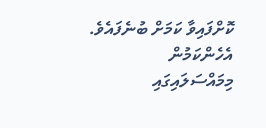ކޮށްފައިވާ ކަމަށް ބުނެފައެވެ. އެހެންކަމުން މިމައްސަލައިގައި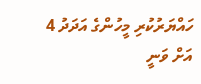ހައްޔަރުކުރި މީހުންގެ އަދަދު 4 އަށް ވަނީ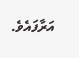އަރާފައެވެ.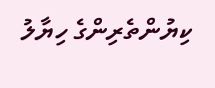ކިޔުންތެރިންގެ ހިޔާލު